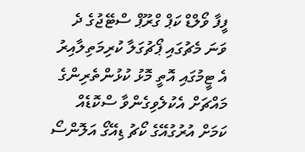ފީފާ ވޯލްޑް ކަޕް ގްރޫޕް ސްޓޭޖުގެ ދެ ވަނަ މެޗުގައި ޕޯޗުގަލާ ކުރިމަތިލާއިރު އެ ޓީމުގައި އޮތީ މޮޅު ކުޅުންތެރިންގެ މައްޗަށް އެކުލެވިގެންވާ ސްކޮޑެއް ކަމަށް އުރުގުއޭގެ ކޯޗު ޑިއޭގޯ އަލޮންސޯ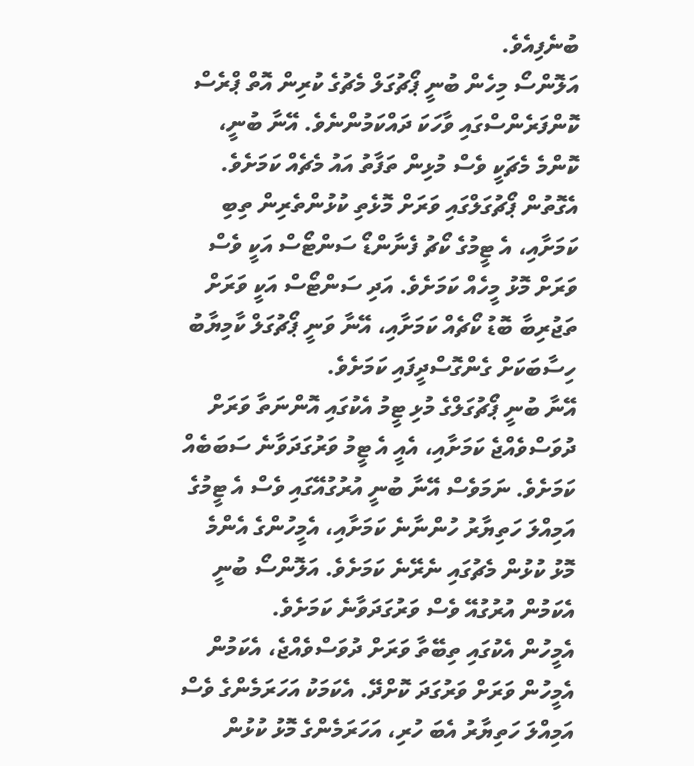ބުނެފިއެވެ.
އަލޮންސޯ މިހެން ބުނީ ޕޯޗުގަލް މެޗުގެ ކުރިން އޮތް ޕްރެސް ކޮންފަރެންސްގައި ވާހަކަ ދައްކަމުންނެވެ. އޭނާ ބުނީ، ކޮންމެ މެޗަކީ ވެސް މުޅިން ތަފާތު އައު މެޗެއް ކަމަށެވެ. އެގޮތުން ޕޯޗުގަލްގައި ވަރަށް މޮޅެތި ކުޅުންތެރިން ތިބި ކަމަށާއި، އެ ޓީމުގެ ކޯޗު ފެނާންޑޯ ސަންޓޯސް އަކީ ވެސް ވަރަށް މޮޅު މީހެއް ކަމަށެވެ. އަދި ސަންޓޯސް އަކީ ވަރަށް ތަޖުރިބާ ބޮޑު ކޯޗެއް ކަމަށާއި، އޭނާ ވަނީ ޕޯޗުގަލް ކާމިޔާބު ހިސާބަކަށް ގެންގޮސްދީފައި ކަމަށެވެ.
އޭނާ ބުނީ ޕޯޗުގަލްގެ މުޅި ޓީމު އެކުގައި އޮންނަތާ ވަރަށް ދުވަސްވެއްޖެ ކަމަށާއި، އެއީ އެ ޓީމު ވަރުގަދަވާނެ ސަބަބެއް ކަމަށެވެ. ނަމަވެސް އޭނާ ބުނީ އުރުގުއޭގައި ވެސް އެ ޓީމުގެ އަމިއްލަ ހަތިޔާރު ހުންނާނެ ކަމަށާއި، އެމީހުންގެ އެންމެ މޮޅު ކުޅުން މެޗުގައި ނެރޭނެ ކަމަށެވެ. އަލޮންސޯ ބުނީ އެކަމުން އުރުގުއޭ ވެސް ވަރުގަދަވާނެ ކަމަށެވެ.
އެމީހުން އެކުގައި ތިބޭތާ ވަރަށް ދުވަސްވެއްޖެ، އެކަމުން އެމީހުން ވަރަށް ވަރުގަދަ ކޮށްދޭ. އެކަމަކު އަހަރަމެންގެ ވެސް އަމިއްލަ ހަތިޔާރު އެބަ ހުރި، އަހަރަމެންގެ މޮޅު ކުޅުން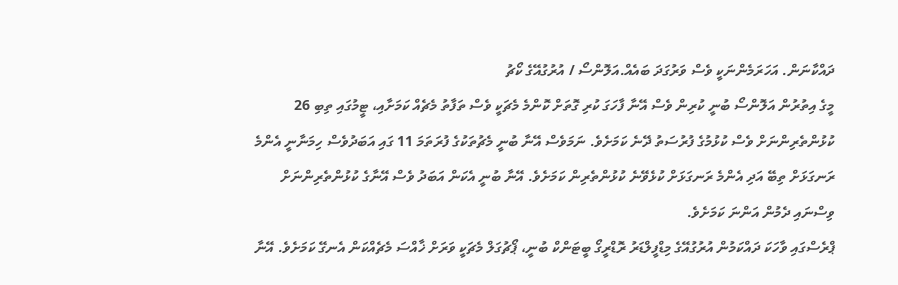ދައްކާނަން. އަހަރަމެންނަކީ ވެސް ވަރުގަދަ ބައެއް.އަލޮންސޯ / އުރުގުއޭގެ ކޯޗު
މީގެ އިތުރުން އަލޮންސޯ ބުނީ ކުރިން ވެސް އޭނާ ފާހަގަ ކުރި ގޮތަށް ކޮންމެ މެޗަކީ ވެސް ތަފާތު މެޗެއް ކަމަށާއި، ޓީމުގައި ތިބި 26 ކުޅުންތެރިންނަށް ވެސް ކުޅުމުގެ ފުރުސަތު ދޭނެ ކަމަށެވެ. ނަމަވެސް އޭނާ ބުނީ މެޗުތަކުގެ ފުރަތަމަ 11 ގައި އަބަދުވެސް ހިމަނާނީ އެންމެ ރަނގަޅަށް ތިބޭ އަދި އެންމެ ރަނގަޅަށް ކުޅެވޭނެ ކުޅުންތެރިން ކަމަށެވެ. އޭނާ ބުނީ އެކަން އަބަދު ވެސް އޭނާގެ ކުޅުންތެރިންނަށް ވިސްނައި ދެމުން އަންނަ ކަމަށެވެ.
ޕްރެސްގައި ވާހަކަ ދައްކަމުން އުރުގުއޭގެ މިޑްފީލްޑަރު ރޮޑްރީގޯ ބީޓަންކް ބުނީ، ޕޯޗުގަލް މެޗަކީ ވަރަށް ޚާއްސަ މެޗެއްކަން އެނގޭ ކަމަށެވެ. އޭނާ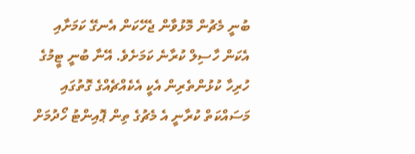ބުނީ މެޗުން މޮޅުވާން ޖެހޭކަން އެނގޭ ކަމަށާއި އެކަން ހާސިލް ކުރާނެ ކަމަށެވެ. އޭނާ ބުނީ ޓީމުގެ ހުރިހާ ކުޅުންތެރިން އެކީ އެކެއްޗެއްގެ ގޮތުގައި މަސައްކަތް ކުރާނީ އެ މެޗުގެ ތިން ޕޮއިންޓު ހޯދުމަށް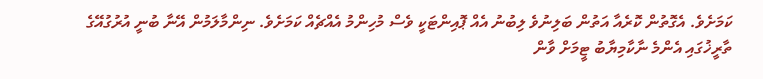ކަމަށެވެ. އެގޮތުން ކޮރެއާ އަތުން ބަލިނުވެ ލިބުނު އެއް ޕޮއިންޓަކީ ވެސް މުހިންމު އެއްޗެއް ކަމަށެވެ. ނިންމާލަމުން އޭނާ ބުނީ އުރުގުއޭގެ ތާރީޚުގައި އެންމެ ނާކާމިޔާބު ޓީމަށް ވާން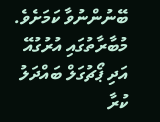ބޭނުންނުވާ ކަމަށެވެ.
މުބާރާތުގައި އުރުގުއޭ އަދި ޕޯޗުގަލް ބައްދަލު ކުރާ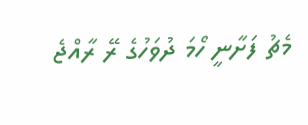މެޗު ފަށާނީ ހޯމަ ދުވަހުގެ ރޭ ރާއްޖެ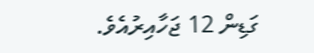ގަޑިން 12 ޖަހާއިރުއެވެ.